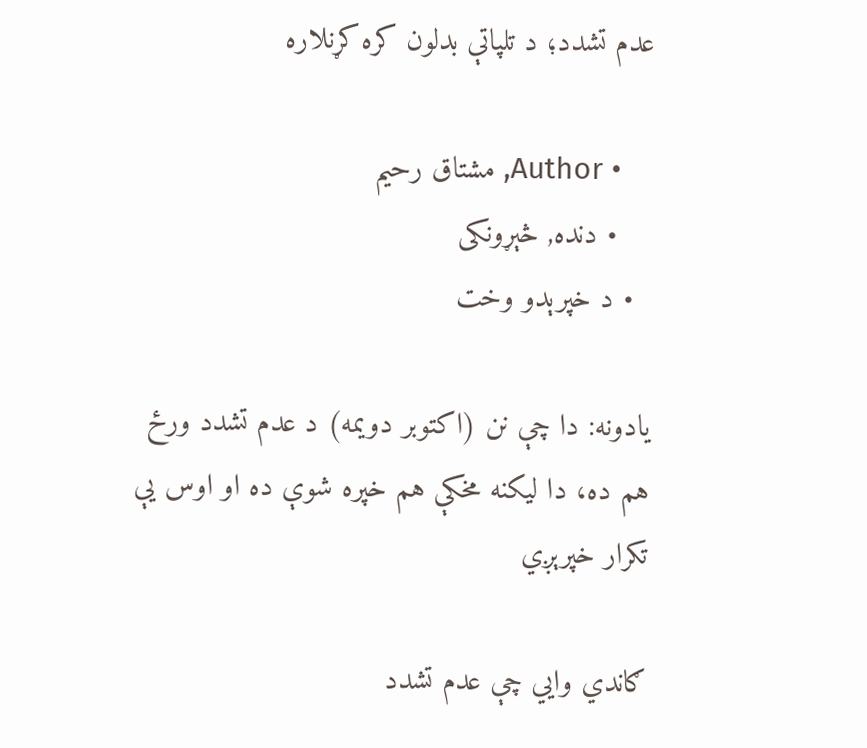عدم تشدد؛ د تلپاتې بدلون کره کړنلاره

    • Author, مشتاق رحيم
    • دنده, څېړونکى
  • د خپرېدو وخت

یادونه: دا چې نن (اکتوبر دویمه) د عدم تشدد ورځ هم ده، دا لیکنه مخکې هم خپره شوې ده او اوس یې تکرار خپرېږي

ګاندي وايي چې عدم تشدد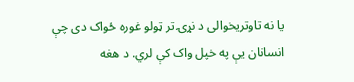یا نه تاوتریخوالی د نړۍ تر ټولو غوره ځواک دی چې انسانان یې په خپل واک کې لري. د هغه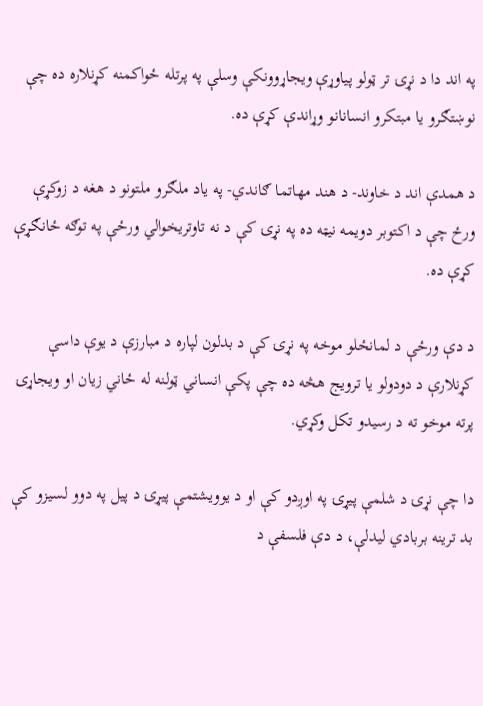په اند دا د نړۍ تر ټولو پیاوړې ویجاړوونکې وسلې په پرتله ځواکمنه کړنلاره ده چې نوښتګرو یا مبتکرو انسانانو وړاندې کړې ده.

د همدې اند د خاوند- د هند مهاتما ګاندي- په یاد ملګرو ملتونو د هغه د زوکړې ورځ چې د اکتوبر دویمه نیټه ده په نړۍ کې د نه تاوتریخوالي ورځې په توګه ځانګړې کړې ده.

د دې ورځې د لمانځلو موخه په نړۍ کې د بدلون لپاره د مبارزې د یوې داسې کړنلارې د دودولو یا ترویج هڅه ده چې پکې انساني ټولنه له ځاني زیان او ویجاړۍ پرته موخو ته د رسیدو تکل وکړي.

دا چې نړۍ د شلمې پیړۍ په اوږدو کې او د یوویشتمې پیړۍ د پیل په دوو لسیزو کې بد ترینه بربادي لیدلې، د دې فلسفې د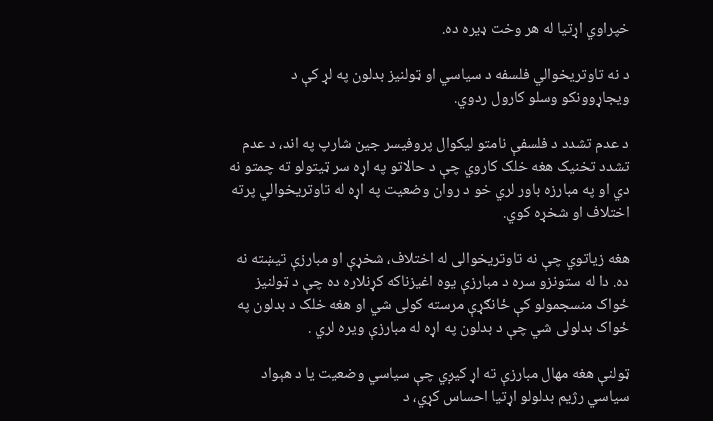خپراوي اړتیا له هر وخت ډیره ده.

د نه تاوتریخوالي فلسفه د سیاسي او ټولنیز بدلون په لړ کې د ویجاړوونکو وسلو کارول ردوي.

د عدم تشدد د فلسفې نامتو لیکوال پروفیسر جین شارپ په اند، د عدم تشدد تخنیک هغه خلک کاروي چې د حالاتو په اړه سر ټیتولو ته چمتو نه دي او په مبارزه باور لري خو د روان وضعیت په اړه له تاوتریخوالي پرته اختلاف او شخړه کوي.

هغه زیاتوي چې نه تاوتریخوالی له اختلاف، شخړې او مبارزې تیښته نه ده. دا له ستونزو سره د مبارزې یوه اغیزناکه کړنلاره ده چې د ټولنیز ځواک منسجمولو کې ځانګړې مرسته کولی شي او هغه خلک د بدلون په ځواک بدلولی شي چې د بدلون په اړه له مبارزې ویره لري .

ټولنې هغه مهال مبارزې ته اړ کیږي چې سیاسي وضعیت یا د هېواد سیاسي رژیم بدلولو اړتیا احساس کړي، د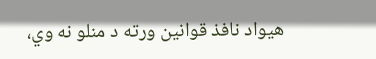هیواد نافذ قوانین ورته د منلو نه وي،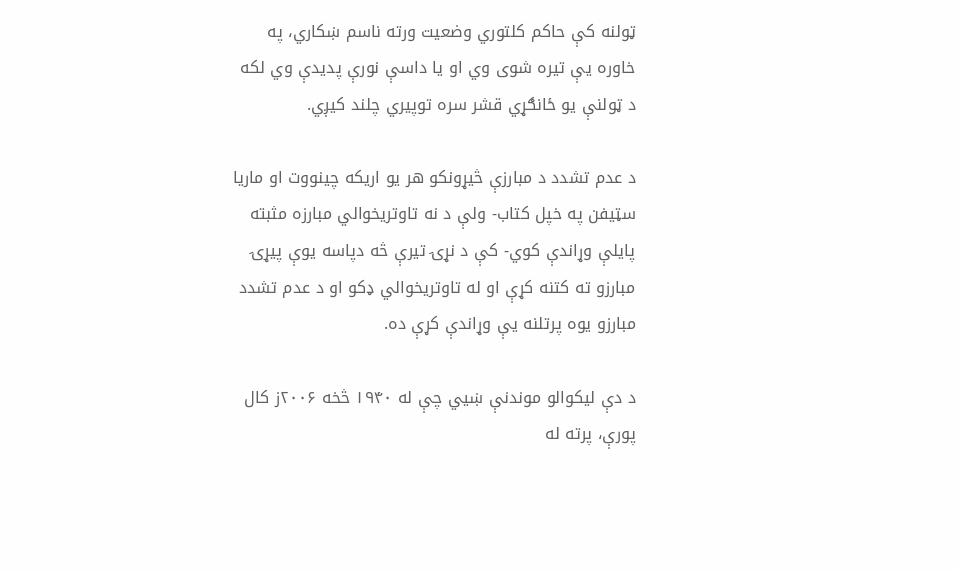ټولنه کې حاکم کلتوري وضعیت ورته ناسم ښکاري، په خاوره یې تیره شوی وي او یا داسې نورې پدیدې وي لکه د ټولنې یو ځانګړي قشر سره توپیري چلند کیږي.

د عدم تشدد د مبارزې څیړونکو هر یو اریکه چینووت او ماریا سټیفن په خپل کتاب- ولې د نه تاوتریخوالي مبارزه مثبته پایلې وړاندې کوي- کې د نړۍ تیرې څه دپاسه یوې پیړۍ مبارزو ته کتنه کړې او له تاوتریخوالي ډکو او د عدم تشدد مبارزو یوه پرتلنه یې وړاندې کړې ده.

د دې لیکوالو موندنې ښيي چې له ۱۹۴۰ څخه ۲۰۰۶ز کال پورې، پرته له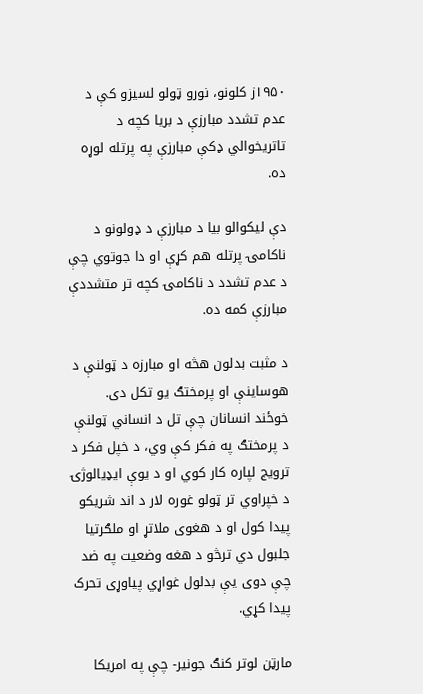۱۹۵۰ز کلونو، نورو ټولو لسیزو کې د عدم تشدد مبارزې د بریا کچه د تاتریخوالي ډکې مبارزې په پرتله لوړه ده.

دې لیکوالو بیا د مبارزې د ډولونو د ناکامۍ پرتله هم کړې او دا جوتوي چې د عدم تشدد د ناکامۍ کچه تر متشددې مبارزې کمه ده.

د مثبت بدلون هڅه او مبارزه د ټولنې د هوساینې او پرمختګ یو تکل دی. خوځند انسانان چې تل د انساني ټولنې د پرمختګ په فکر کې وي، د خپل فکر د ترویج لپاره کار کوي او د یوې ایډیالوژۍ د خپراوي تر ټولو غوره لار د اند شریکو پیدا کول او د هغوی ملاتړ او ملګرتیا جلبول دي ترڅو د هغه وضعیت په ضد چې دوی یې بدلول غواړي پياوړی تحرک پیدا کړي.

مارټن لوتر کنګ جونیر- چې په امریکا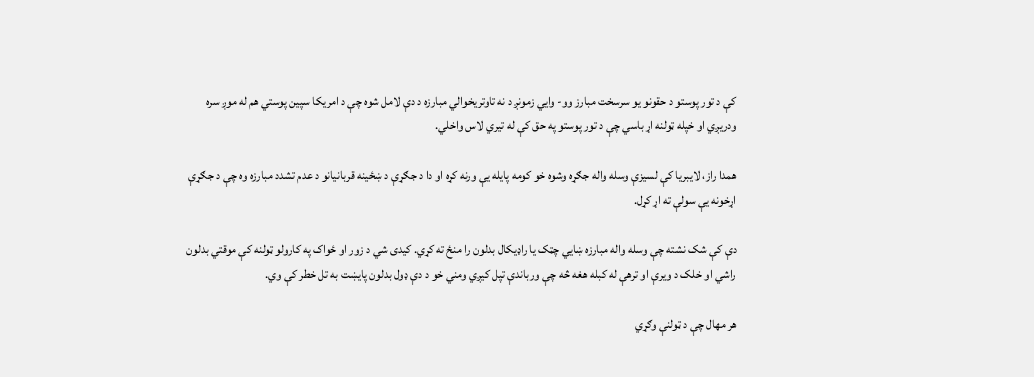کې د تور پوستو د حقونو یو سرسخت مبارز وو- وايي زمونږ د نه تاوتریخوالي مبارزه د دې لامل شوه چې د امریکا سپین پوستي هم له موږ سره ودریږي او خپله ټولنه اړ باسي چې د تور پوستو په حق کې له تیري لاس واخلي.

همدا راز، لایبریا کې لسیزې وسله واله جګړه وشوه خو کومه پایله یې ورنه کړه او دا د جګړې د ښځینه قربانیانو د عدم تشدد مبارزه وه چې د جګړې اړخونه یې سولې ته اړ کړل.

دې کې شک نشته چې وسله واله مبارزه ښايي چټک یا راډیکال بدلون را منځ ته کړي. کیدی شي د زور او ځواک په کارولو ټولنه کې موقتي بدلون راشي او خلک د ویرې او ترهې له کبله هغه څه چې ورباندې تپل کیږي ومني خو د دې ډول بدلون پایښت به تل خطر کې وي.

هر مهال چې د ټولنې وګړي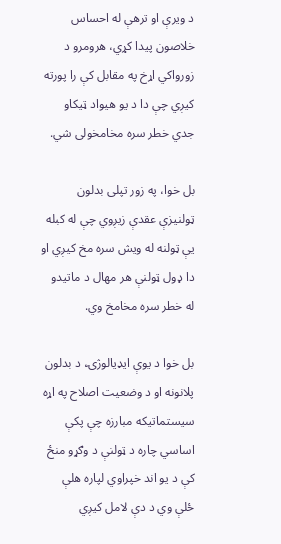د ویرې او ترهې له احساس خلاصون پیدا کړي، هرومرو د زورواکي اړخ په مقابل کې را پورته کیږي چې دا د یو هیواد ټیکاو جدي خطر سره مخامخولی شي.

بل خوا، په زور تپلی بدلون ټولنیزې عقدې زیږوي چې له کبله یې ټولنه له ویش سره مخ کیږي او دا ډول ټولنې هر مهال د ماتیدو له خطر سره مخامخ وي.

بل خوا د یوې ایډیالوژۍ، د بدلون پلانونه او د وضعیت اصلاح په اړه سیستماتیکه مبارزه چې پکې اساسي چاره د ټولنې د وګړو منځ کې د یو اند خپراوي لپاره هلې ځلې وي د دې لامل کیږي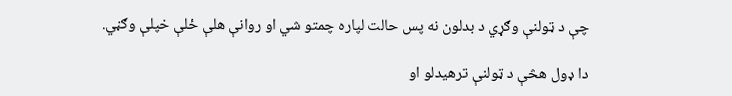چې د ټولنې وګړي د بدلون نه پس حالت لپاره چمتو شي او روانې هلې ځلې خپلې وګڼي.

دا ډول هڅې د ټولنې ترهیدلو او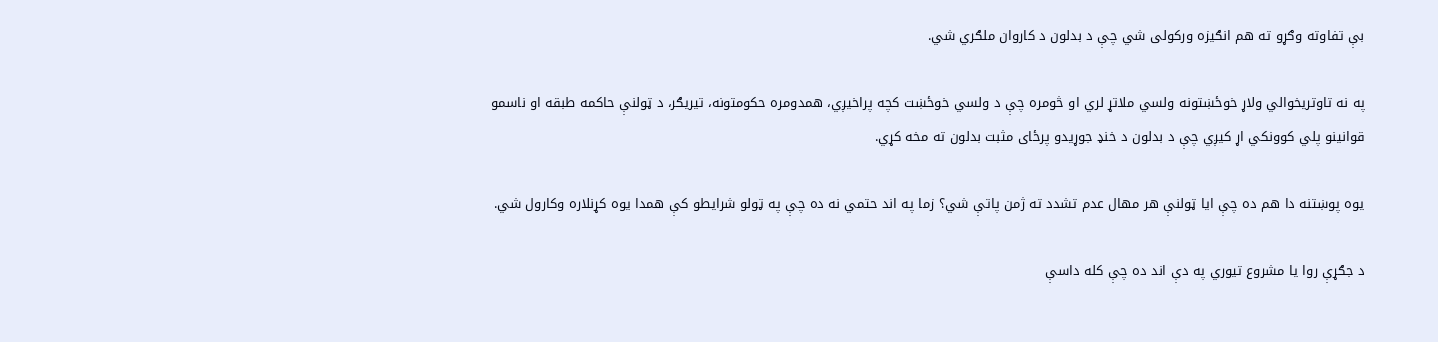بې تفاوته وګړو ته هم انګیزه ورکولی شي چې د بدلون د کاروان ملګري شي.

په نه تاوتریخوالي ولاړ خوځښتونه ولسي ملاتړ لري او څومره چې د ولسي خوځښت کچه پراخیږي، همدومره حکومتونه، تیريګر، د ټولنې حاکمه طبقه او ناسمو قوانینو پلي کوونکي اړ کیږي چې د بدلون د خنډ جوړیدو پرځای مثبت بدلون ته مخه کړي.

یوه پوښتنه دا هم ده چې ایا ټولنې هر مهال عدم تشدد ته ژمن پاتې شي؟ زما په اند حتمي نه ده چې په ټولو شرایطو کې همدا یوه کړنلاره وکارول شي.

د جګړې روا یا مشروع تیوري په دې اند ده چې کله داسې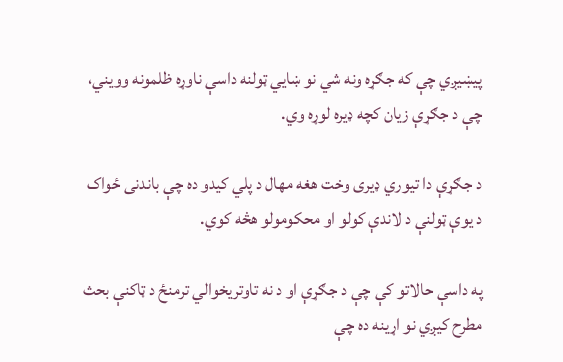پیښیږي چې که جګړه ونه شي نو ښايي ټولنه داسې ناوړه ظلمونه وویني، چې د جګړې زیان کچه ډیره لوړه وي.

د جګړې دا تیوري ډیری وخت هغه مهال د پلي کیدو ده چې باندنی ځواک د یوې ټولنې د لاندې کولو او محکومولو هڅه کوي.

په داسې حالاتو کې چې د جګړې او د نه تاوتریخوالي ترمنځ د ټاکنې بحث مطرح کیږي نو اړینه ده چې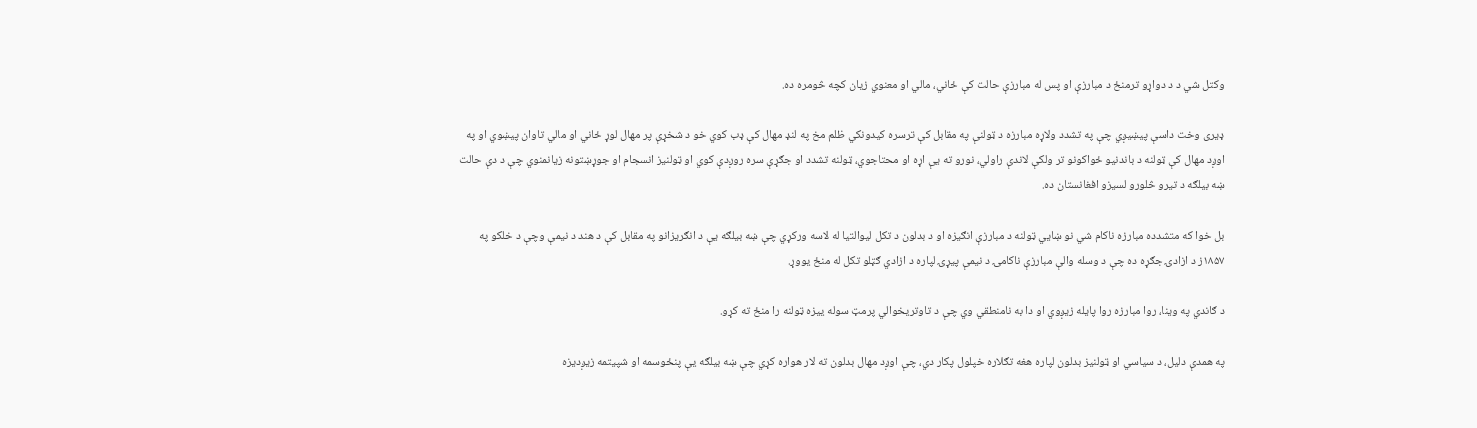وکتل شي د د دواړو ترمنځ د مبارزې او پس له مبارزې حالت کې ځاني، مالي او معنوي زیان کچه څومره ده.

ډیری وخت داسې پیښیږي چې په تشدد ولاړه مبارزه د ټولنې په مقابل کې ترسره کیدونکي ظلم مخ په لنډ مهال کې ډب کوي خو د شخړې پر مهال لوړ ځاني او مالي تاوان پیښوي او په اوږد مهال کې ټولنه د باندنیو ځواکونو تر ولکې لاندې راولي، نورو ته یې اړه او محتاجوي، ټولنه تشدد او جګړې سره روږدې کوي او ټولنیز انسجام او جوړښتونه زیانمنوي چې د دې حالت ښه بیلګه د تیرو څلورو لسیزو افغانستان ده.

بل خوا که متشدده مبارزه ناکام شي نو ښايي ټولنه د مبارزې انګیزه او د بدلون د تکل لیوالتیا له لاسه ورکړي چې ښه بیلګه یې د انګریزانو په مقابل کې د هند د نیمې وچې د خلکو په ۱۸۵۷ز د ازادۍ جګړه ده چې د وسله والې مبارزې ناکامۍ د نیمې پیړۍ لپاره د ازادي ګټلو تکل له منځ یووړ.

د ګاندي په وینا، روا مبارزه روا پایله زیږوي او دا به نامنطقي وي چې د تاوتریخوالي پرمټ سوله ییزه ټولنه را منځ ته کړو.

په همدې دلیل، د سیاسي او ټولنیز بدلون لپاره هغه تګلاره خپلول پکار دي، چې اوږد مهال بدلون ته لار هواره کړي چې ښه بیلګه یې پنځوسمه او شپیتمه زیږدیزه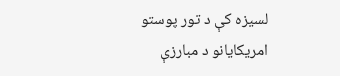لسیزه کې د تور پوستو امریکایانو د مبارزې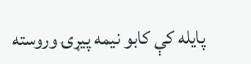پایله کې کابو نیمه پیړۍ وروسته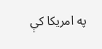په امریکا کې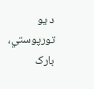د یو تورپوستي، بارک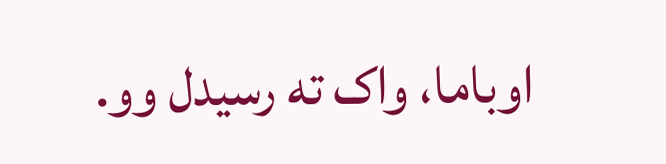اوباما، واک ته رسیدل وو.